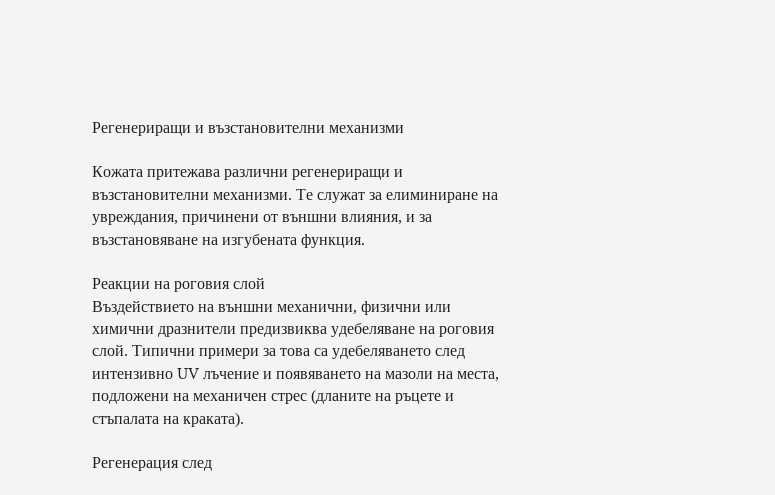Регенериращи и възстановителни механизми

Кожата притежава различни регенериращи и възстановителни механизми. Те служат за елиминиране на увреждания, причинени от външни влияния, и за възстановяване на изгубената функция.

Реакции на роговия слой
Въздействието на външни механични, физични или химични дразнители предизвиква удебеляване на роговия слой. Типични примери за това са удебеляването след интензивно UV лъчение и появяването на мазоли на места, подложени на механичен стрес (дланите на ръцете и стъпалата на краката).

Регенерация след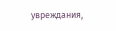увреждания,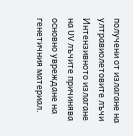получени от излагане на ултравиолетовите лъчи
Интензивното излагане на UV лъчите причинява основно увреждане на генетичния материал.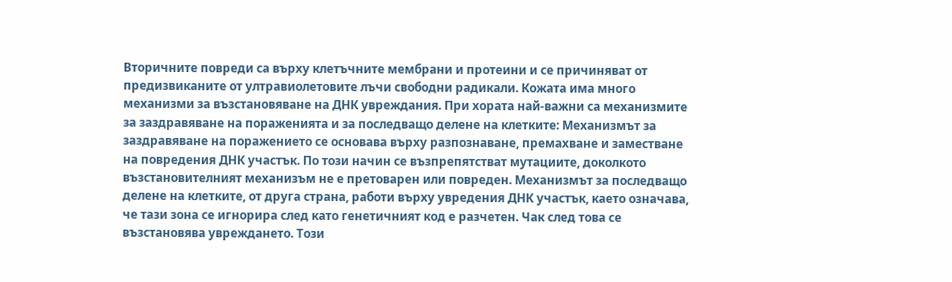Вторичните повреди са върху клетъчните мембрани и протеини и се причиняват от предизвиканите от ултравиолетовите лъчи свободни радикали. Кожата има много механизми за възстановяване на ДНК увреждания. При хората най-важни са механизмите за заздравяване на пораженията и за последващо делене на клетките: Механизмът за заздравяване на поражението се основава върху разпознаване, премахване и заместване на повредения ДНК участък. По този начин се възпрепятстват мутациите, доколкото възстановителният механизъм не е претоварен или повреден. Механизмът за последващо делене на клетките, от друга страна, работи върху увредения ДНК участък, каето означава, че тази зона се игнорира след като генетичният код е разчетен. Чак след това се възстановява увреждането. Този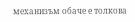механизъм обаче е толкова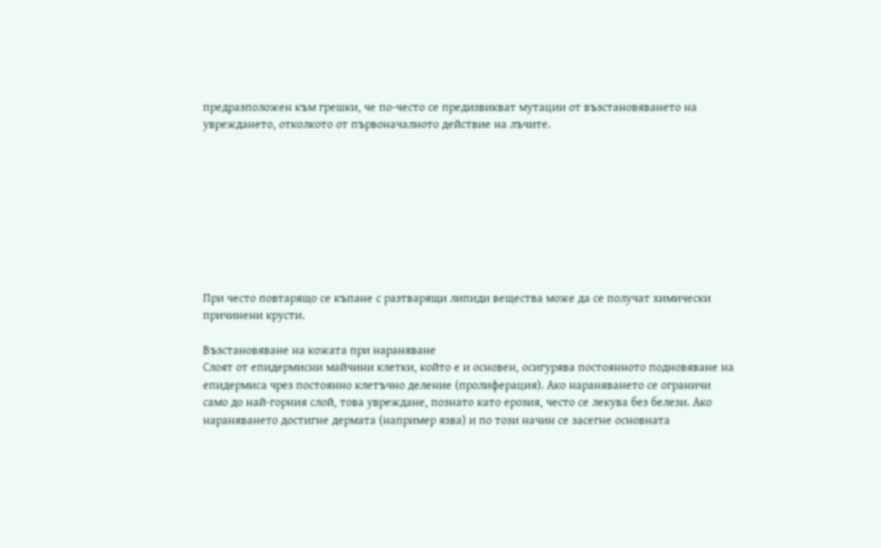предразположен към грешки, че по-често се предизвикват мутации от възстановяването на увреждането, отколкото от първоначалното действие на лъчите.









При често повтарящо се къпане с разтварящи липиди вещества може да се получат химически причинени крусти.

Възстановяване на кожата при нараняване
Слоят от епидермисни майчини клетки, който е и основен, осигурява постоянното подновяване на епидермиса чрез постоянно клетъчно деление (пролиферация). Ако нараняването се ограничи само до най-горния слой, това увреждане, познато като ерозия, често се лекува без белези. Ако нараняването достигне дермата (например язва) и по този начин се засегне основната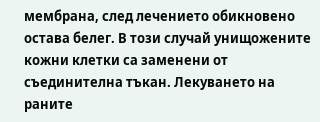мембрана, след лечението обикновено остава белег. В този случай унищожените кожни клетки са заменени от съединителна тъкан. Лекуването на раните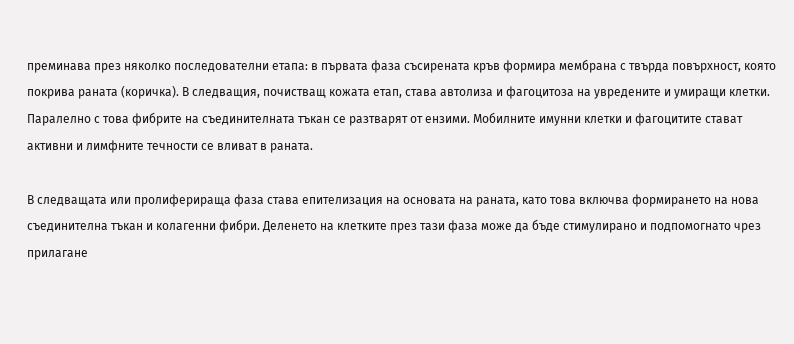преминава през няколко последователни етапа: в първата фаза съсирената кръв формира мембрана с твърда повърхност, която покрива раната (коричка). В следващия, почистващ кожата етап, става автолиза и фагоцитоза на увредените и умиращи клетки. Паралелно с това фибрите на съединителната тъкан се разтварят от ензими. Мобилните имунни клетки и фагоцитите стават активни и лимфните течности се вливат в раната.

В следващата или пролиферираща фаза става епителизация на основата на раната, като това включва формирането на нова съединителна тъкан и колагенни фибри. Деленето на клетките през тази фаза може да бъде стимулирано и подпомогнато чрез прилагане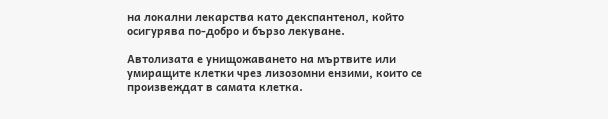на локални лекарства като декспантенол, който осигурява по-добро и бързо лекуване.

Автолизата е унищожаването на мъртвите или умиращите клетки чрез лизозомни ензими, които се произвеждат в самата клетка.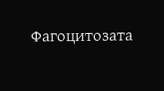Фагоцитозата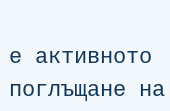е активното поглъщане на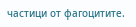частици от фагоцитите.